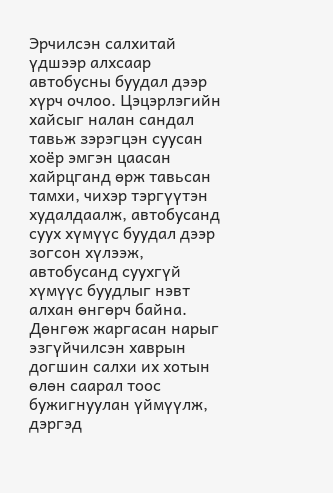Эрчилсэн салхитай үдшээр алхсаар автобусны буудал дээр хүрч очлоо. Цэцэрлэгийн хайсыг налан сандал тавьж зэрэгцэн суусан хоёр эмгэн цаасан хайрцганд өрж тавьсан тамхи, чихэр тэргүүтэн худалдаалж, автобусанд суух хүмүүс буудал дээр зогсон хүлээж, автобусанд суухгүй хүмүүс буудлыг нэвт алхан өнгөрч байна. Дөнгөж жаргасан нарыг эзгүйчилсэн хаврын догшин салхи их хотын өлөн саарал тоос бужигнуулан үймүүлж, дэргэд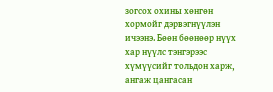зогсох охины хөнгөн хормойг дэрвэгнүүлэн ичээнэ. Бөөн бөөнөөр нүүх хар нүүлс тэнгэрээс хүмүүсийг тольдон харж, ангаж цангасан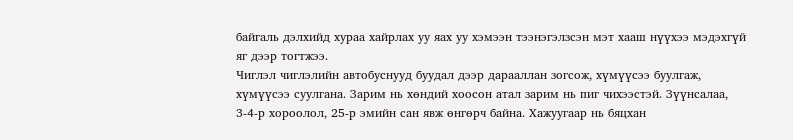байгаль дэлхийд хураа хайрлах уу яах уу хэмээн тээнэгэлзсэн мэт хааш нүүхээ мэдэхгүй яг дээр тогтжээ.
Чиглэл чиглэлийн автобуснууд буудал дээр дарааллан зогсож, хүмүүсээ буулгаж, хүмүүсээ суулгана. Зарим нь хөндий хоосон атал зарим нь пиг чихээстэй. Зүүнсалаа, 3-4-р хороолол, 25-р эмийн сан явж өнгөрч байна. Хажуугаар нь бяцхан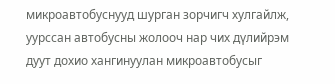микроавтобуснууд шурган зорчигч хулгайлж, уурссан автобусны жолооч нар чих дүлийрэм дуут дохио хангинуулан микроавтобусыг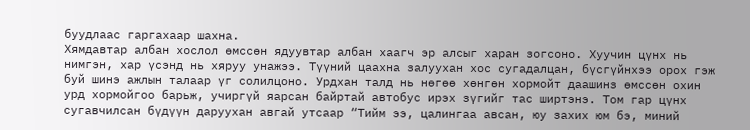буудлаас гаргахаар шахна.
Хямдавтар албан хослол өмссөн ядуувтар албан хаагч эр алсыг харан зогсоно. Хуучин цүнх нь нимгэн, хар үсэнд нь хяруу унажээ. Түүний цаахна залуухан хос сугадалцан, бүсгүйнхээ орох гэж буй шинэ ажлын талаар үг солилцоно. Урдхан талд нь нөгөө хөнгөн хормойт даашинз өмссөн охин урд хормойгоо барьж, учиргүй яарсан байртай автобус ирэх зүгийг тас ширтэнэ. Том гар цүнх сугавчилсан бүдүүн даруухан авгай утсаар “Тийм ээ, цалингаа авсан, юу захих юм бэ, миний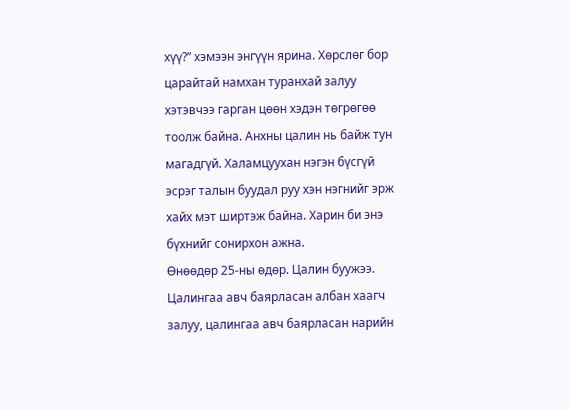хүү?” хэмээн энгүүн ярина. Хөрслөг бор царайтай намхан туранхай залуу хэтэвчээ гарган цөөн хэдэн төгрөгөө тоолж байна. Анхны цалин нь байж тун магадгүй. Халамцуухан нэгэн бүсгүй эсрэг талын буудал руу хэн нэгнийг эрж хайх мэт ширтэж байна. Харин би энэ бүхнийг сонирхон ажна.
Өнөөдөр 25-ны өдөр. Цалин буужээ. Цалингаа авч баярласан албан хаагч залуу, цалингаа авч баярласан нарийн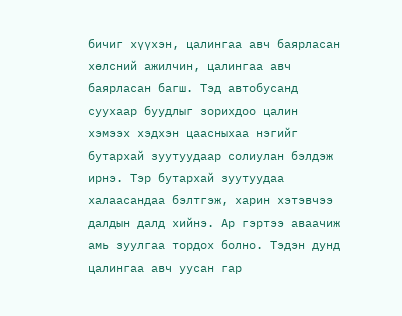бичиг хүүхэн, цалингаа авч баярласан хөлсний ажилчин, цалингаа авч баярласан багш. Тэд автобусанд суухаар буудлыг зорихдоо цалин хэмээх хэдхэн цаасныхаа нэгийг бутархай зуутуудаар солиулан бэлдэж ирнэ. Тэр бутархай зуутуудаа халаасандаа бэлтгэж, харин хэтэвчээ далдын далд хийнэ. Ар гэртээ аваачиж амь зуулгаа тордох болно. Тэдэн дунд цалингаа авч уусан гар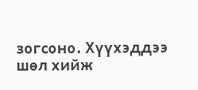зогсоно. Хүүхэддээ шөл хийж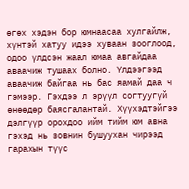өгөх хэдэн бор юмнаасаа хулгайлж, хүнтэй хатуу идээ хуваан зооглоод, одоо үлдсэн жаал юмаа авгайдаа аваачиж тушаах болно. Үлдээгээд аваачиж байгаа нь бас яамай даа ч гэмээр. Гэхдээ л эрүүл согтуугүй өнөөдөр баясгалантай. Хүүхэдтэйгээ дэлгүүр орохдоо ийм тийм юм авна гэхэд нь зовнин бушуухан чирээд гарахын түүс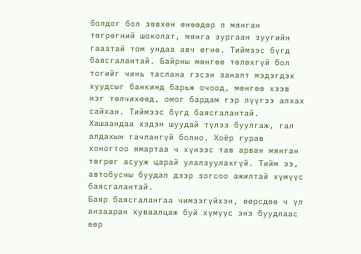болдог бол зөвхөн өнөөдөр л мянган төгрөгний шоколат, мянга зургаан зуугийн гаазтай том ундаа авч өгнө. Тиймээс бүгд баясгалантай. Байрны мөнгөө төлөхгүй бол тогийг чинь таслана гэсэн заналт мэдэгдэх хуудсыг банкинд барьж очоод, мөнгөө хээв нэг төлчихөөд, омог бардам гэр лүүгээ алхах сайхан. Тиймээс бүгд баясгалантай. Хашаандаа хэдэн шуудай түлээ буулгаж, гал алдахын гачлангүй болно. Хоёр гурав хоногтоо ямартаа ч хүнээс тав арван мянган төгрөг асууж царай улалзуулахгүй. Тийм ээ, автобусны буудал дээр зогсоо ажилтай хүмүүс баясгалантай.
Баяр баясгалангаа чимээгүйхэн, өөрсдөө ч үл анзааран хуваалцаж буй хүмүүс энэ буудлаас өөр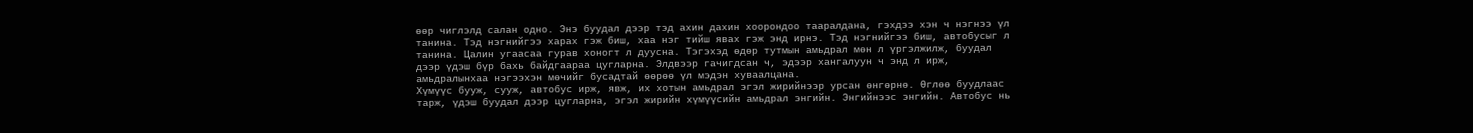өөр чиглэлд салан одно. Энэ буудал дээр тэд ахин дахин хоорондоо тааралдана, гэхдээ хэн ч нэгнээ үл танина. Тэд нэгнийгээ харах гэж биш, хаа нэг тийш явах гэж энд ирнэ. Тэд нэгнийгээ биш, автобусыг л танина. Цалин угаасаа гурав хоногт л дуусна. Тэгэхэд өдөр тутмын амьдрал мөн л үргэлжилж, буудал дээр үдэш бүр бахь байдгаараа цугларна. Элдвээр гачигдсан ч, эдээр хангалуун ч энд л ирж, амьдралынхаа нэгээхэн мөчийг бусадтай өөрөө үл мэдэн хуваалцана.
Хүмүүс бууж, сууж, автобус ирж, явж, их хотын амьдрал эгэл жирийнээр урсан өнгөрнө. Өглөө буудлаас тарж, үдэш буудал дээр цугларна, эгэл жирийн хүмүүсийн амьдрал энгийн. Энгийнээс энгийн. Автобус нь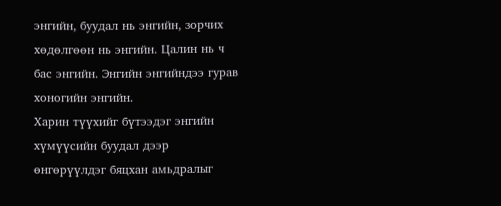энгийн, буудал нь энгийн, зорчих хөдөлгөөн нь энгийн. Цалин нь ч бас энгийн. Энгийн энгийндээ гурав хоногийн энгийн.
Харин түүхийг бүтээдэг энгийн хүмүүсийн буудал дээр өнгөрүүлдэг бяцхан амьдралыг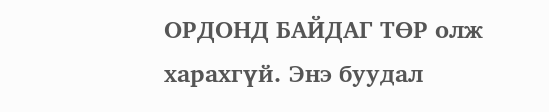ОРДОНД БАЙДАГ ТӨР олж харахгүй. Энэ буудал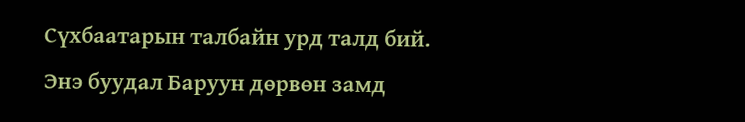Сүхбаатарын талбайн урд талд бий. Энэ буудал Баруун дөрвөн замд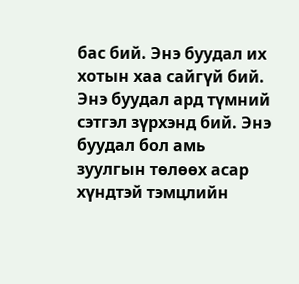бас бий. Энэ буудал их хотын хаа сайгүй бий. Энэ буудал ард түмний сэтгэл зүрхэнд бий. Энэ буудал бол амь зуулгын төлөөх асар хүндтэй тэмцлийн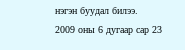нэгэн буудал билээ.
2009 оны 6 дугаар сар 23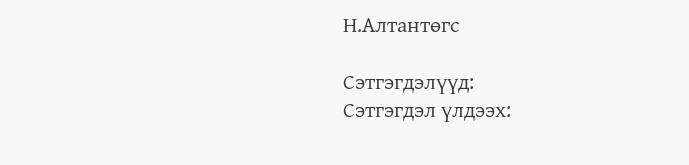Н.Алтантөгс

Сэтгэгдэлүүд:
Сэтгэгдэл үлдээх: